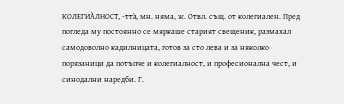КОЛЕГИА̀ЛНОСТ, -тта̀, мн. няма, ж. Отвл. същ. от колегиален. Пред погледа му постоянно се мяркаше старият свещеник, размахал самодоволно кадилницата, готов за сто лева и за няколко порязаници да потъпче и колегиалност, и професионална чест, и синодални наредби. Г.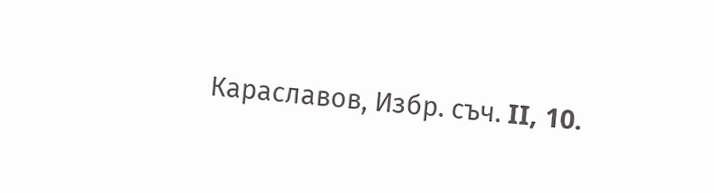Караславов, Избр. съч. II, 10.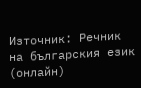Източник: Речник на българския език (онлайн)